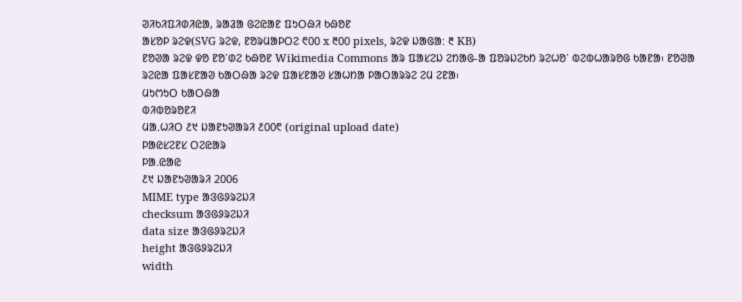ᱣᱤᱠᱤᱯᱤᱰᱤᱭᱟ, ᱨᱟᱲᱟ ᱜᱮᱭᱟᱱ ᱯᱩᱛᱷᱤ ᱠᱷᱚᱱ
ᱟᱥᱚᱞ ᱨᱮᱫ(SVG ᱨᱮᱫ, ᱱᱚᱨᱢᱟᱞᱛᱮ ᱖᱐᱐ x ᱓᱐᱐ pixels, ᱨᱮᱫ ᱡᱟᱜᱟ: ᱓ KB)
ᱱᱚᱣᱟ ᱨᱮᱫ ᱫᱚ ᱱᱚᱸᱰᱮ ᱠᱷᱚᱱ Wikimedia Commons ᱟᱨ ᱯᱟᱥᱮᱡ ᱮᱴᱟᱜ-ᱟ ᱯᱚᱨᱡᱮᱠᱴ ᱨᱮᱦᱚᱸ ᱵᱮᱵᱦᱟᱨᱚᱜ ᱠᱟᱱᱟ᱾ ᱱᱚᱣᱟ ᱨᱮᱭᱟ ᱯᱟᱥᱱᱟᱣ ᱠᱟᱛᱷᱟ ᱨᱮᱫ ᱯᱟᱥᱱᱟᱣ ᱥᱟᱦᱴᱟ ᱞᱟᱛᱟᱨᱨᱮ ᱮᱢ ᱮᱱᱟ᱾
ᱢᱩᱬᱩᱛ ᱠᱟᱛᱷᱟ
ᱵᱤᱵᱚᱨᱚᱱᱤ
ᱢᱟᱹᱦᱤᱛ ᱒᱑ ᱡᱟᱱᱩᱣᱟᱨᱤ ᱒᱐᱐᱖ (original upload date)
ᱞᱟᱭᱥᱮᱱᱥ ᱛᱮᱭᱟᱨ
ᱞᱟ.ᱭᱟᱭ
᱒᱑ ᱡᱟᱱᱩᱣᱟᱨᱤ 2006
MIME type ᱟᱝᱜᱽᱨᱮᱡᱤ
checksum ᱟᱝᱜᱽᱨᱮᱡᱤ
data size ᱟᱝᱜᱽᱨᱮᱡᱤ
height ᱟᱝᱜᱽᱨᱮᱡᱤ
width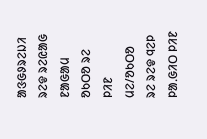ᱟᱝᱜᱽᱨᱮᱡᱤ
ᱨᱮᱫ ᱨᱮᱭᱟᱜ ᱱᱟᱜᱟᱢ
ᱚᱠᱛᱚ ᱨᱮ ᱞᱤᱱ ᱢᱮ/ᱚᱠᱛᱚ ᱨᱮ ᱨᱮᱫ ᱧᱮᱞ ᱞᱟᱹᱜᱤᱛ ᱞᱤᱱ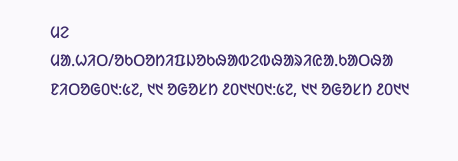ᱢᱮ
ᱢᱟᱹᱦᱤᱛ/ᱚᱠᱛᱚᱴᱤᱯᱡᱚᱠᱷᱟᱵᱮᱵᱷᱟᱨᱤᱭᱟᱹᱠᱟᱛᱷᱟ
ᱱᱤᱛᱚᱜ᱐᱑:᱕᱗, ᱑᱑ ᱚᱜᱚᱥᱴ ᱒᱐᱑᱑᱐᱑:᱕᱗, ᱑᱑ ᱚᱜᱚᱥᱴ ᱒᱐᱑᱑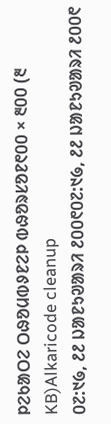ᱞᱮᱠᱟᱛᱮ ᱛᱷᱚᱢᱵᱽᱱᱮᱞ ᱵᱷᱚᱨᱥᱚᱱ᱖᱐᱐ × ᱓᱐᱐ (᱓ KB)Alkaricode cleanup
᱐᱗:᱑᱙, ᱒᱒ ᱡᱟᱱᱩᱣᱟᱨᱤ ᱒᱐᱐᱖᱐᱗:᱑᱙, ᱒᱒ ᱡᱟᱱᱩᱣᱟᱨᱤ ᱒᱐᱐᱖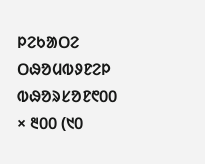ᱞᱮᱠᱟᱛᱮ ᱛᱷᱚᱢᱵᱽᱱᱮᱞ ᱵᱷᱚᱨᱥᱚᱱ᱖᱐᱐ × ᱓᱐᱐ (᱑᱐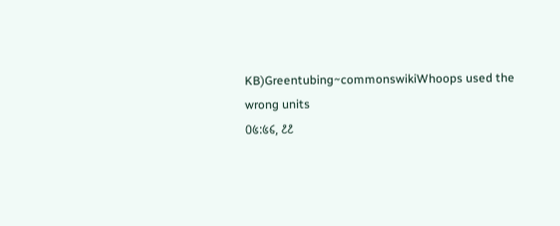KB)Greentubing~commonswikiWhoops used the wrong units
᱐᱕:᱕᱔, ᱒᱒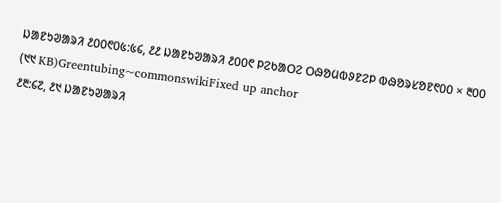ᱡᱟᱱᱩᱣᱟᱨᱤ ᱒᱐᱐᱖᱐᱕:᱕᱔, ᱒᱒ ᱡᱟᱱᱩᱣᱟᱨᱤ ᱒᱐᱐᱖ ᱞᱮᱠᱟᱛᱮ ᱛᱷᱚᱢᱵᱽᱱᱮᱞ ᱵᱷᱚᱨᱥᱚᱱ᱖᱐᱐ × ᱓᱐᱐ (᱑᱑ KB)Greentubing~commonswikiFixed up anchor
᱒᱓:᱔᱗, ᱒᱑ ᱡᱟᱱᱩᱣᱟᱨᱤ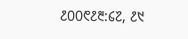᱒᱐᱐᱖᱒᱓:᱔᱗, ᱒᱑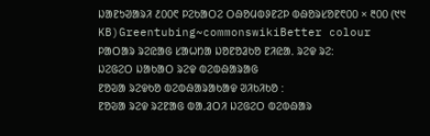ᱡᱟᱱᱩᱣᱟᱨᱤ ᱒᱐᱐᱖ ᱞᱮᱠᱟᱛᱮ ᱛᱷᱚᱢᱵᱽᱱᱮᱞ ᱵᱷᱚᱨᱥᱚᱱ᱖᱐᱐ × ᱓᱐᱐ (᱑᱑ KB)Greentubing~commonswikiBetter colour
ᱞᱟᱛᱟᱨ ᱨᱮᱭᱟᱜ ᱥᱟᱦᱴᱟ ᱡᱚᱱᱚᱲᱠᱚ ᱱᱤᱭᱟᱹ ᱨᱮᱫ ᱨᱮ:
ᱡᱮᱜᱮᱛ ᱡᱟᱠᱟᱛ ᱨᱮᱫ ᱵᱮᱵᱷᱟᱨᱟᱜ
ᱱᱚᱶᱟ ᱨᱮᱫᱠᱚ ᱵᱮᱵᱷᱟᱨᱟᱠᱟᱫ ᱣᱤᱠᱤᱠᱚ :
ᱱᱚᱶᱟ ᱨᱮᱫ ᱨᱮᱱᱟᱜ ᱵᱟᱹᱲᱛᱤ ᱡᱮᱜᱮᱛ ᱵᱮᱵᱷᱟᱨ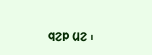ᱧᱮᱞ ᱢᱮ ᱾